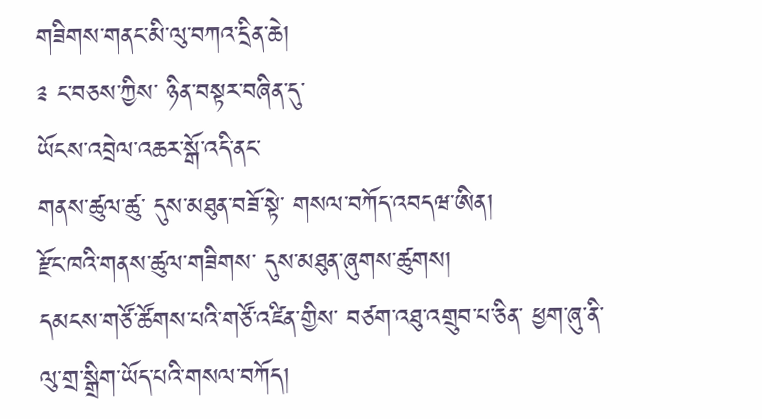གཟིགས་གནང་མི་ལུ་བཀའ་དྲིན་ཆེ།
༉ ང་བཅས་ཀྱིས་ ཉིན་བསྟར་བཞིན་དུ་
ཡོངས་འབྲེལ་འཆར་སྒོ་འདི་ནང་
གནས་ཚུལ་ཚུ་ དུས་མཐུན་བཟོ་སྟེ་ གསལ་བཀོད་འབདཝ་ཨིན།
རྫོང་ཁའི་གནས་ཚུལ་གཟིགས་ དུས་མཐུན་ཞུགས་ཚུགས།
དམངས་གཙོ་ཚོགས་པའི་གཙོ་འཛིན་གྱིས་ བཙག་འཐུ་འགྲུབ་པ་ཅིན་ ཕྱག་ཞུ་ནི་ལུ་གྲ་སྒྲིག་ཡོད་པའི་གསལ་བཀོད།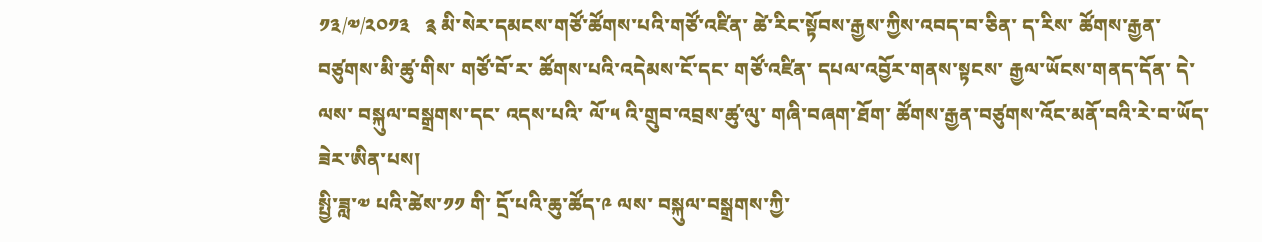༡༣/༧/༢༠༡༣   ༉ མི་སེར་དམངས་གཙོ་ཚོགས་པའི་གཙོ་འཛིན་ ཚེ་རིང་སྟོབས་རྒྱས་ཀྱིས་འབད་བ་ཅིན་ ད་རིས་ ཚོགས་རྒྱན་བཙུགས་མི་ཚུ་གིས་ གཙོ་བོ་ར་ ཚོགས་པའི་འདེམས་ངོ་དང་ གཙོ་འཛིན་ དཔལ་འབྱོར་གནས་སྟངས་ རྒྱལ་ཡོངས་གནད་དོན་ དེ་ལས་ བསྐུལ་བསྒྲགས་དང་ འདས་པའི་ ལོ་༥ འི་གྲུབ་འབྲས་ཚུ་ལུ་ གཞི་བཞག་ཐོག་ ཚོགས་རྒྱན་བཙུགས་འོང་མནོ་བའི་རེ་བ་ཡོད་ཟེར་ཨིན་པས།
སྤྱི་ཟླ་༧ པའི་ཚེས་༡༡ གི་ དྲོ་པའི་ཆུ་ཚོད་༩ ལས་ བསྐུལ་བསྒྲགས་ཀྱི་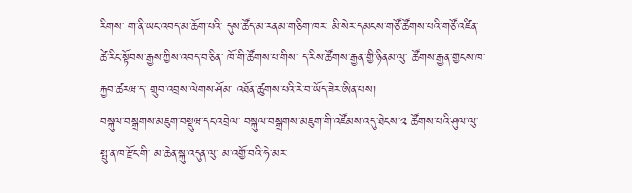རིགས་ ག་ནི་ཡང་འབད་མ་ཆོག་པའི་ དུས་ཚོད་མ་རནམ་གཅིག་ཁར་ མི་སེར་དམངས་གཙོ་ཚོགས་པའི་གཙོ་འཛིན་ ཚེ་རིང་སྟོབས་རྒྱས་ཀྱིས་འབད་བ་ཅིན་ ཁོ་གི་ཚོགས་པ་གིས་ ད་རིས་ཚོགས་རྒྱན་གྱི་ཉིནམ་ལུ་ ཚོགས་རྒྱན་གྱངས་ཁ་རྐྱབ་ཚརཝ་ད་ གྲུབ་འབྲས་ལེགས་ཤོམ་ འཐོན་ཚུགས་པའི་རེ་བ་ཡོད་ཟེར་ཨིན་པས།
བསྐུལ་བསྒྲགས་མཇུག་བསྡུཝ་དང་འབྲེལ་ བསྐུལ་བསྒྲགས་མཇུག་གི་འཛོམས་འདུ་ཐེངས་༢ ཚོགས་པའི་ཤུལ་ལུ་ སྤུ་ན་ཁ་རྫོང་གི་ མ་ཆེན་སྐུ་འདུན་ལུ་ མ་འགྱོ་བའི་ཧེ་མར་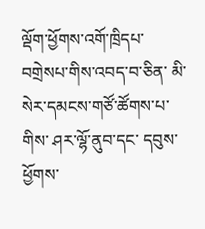ལྡོག་ཕྱོགས་འགོ་ཁྲིདཔ་བགྲེསཔ་གིས་འབད་བ་ཅིན་ མི་སེར་དམངས་གཙོ་ཚོགས་པ་གིས་ ཤར་ལྷོ་ནུབ་དང་ དབུས་ཕྱོགས་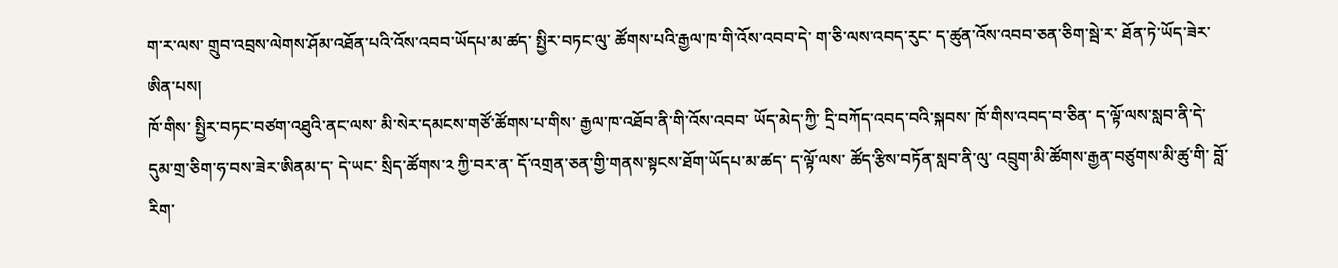ག་ར་ལས་ གྲུབ་འབྲས་ལེགས་ཤོམ་འཐོན་པའི་འོས་འབབ་ཡོདཔ་མ་ཚད་ སྤྱིར་བཏང་ལུ་ ཚོགས་པའི་རྒྱལ་ཁ་གི་འོས་འབབ་དེ་ ག་ཅི་ལས་འབད་རུང་ ད་ཚུན་འོས་འབབ་ཅན་ཅིག་སྦེ་ར་ ཐོན་ཏེ་ཡོད་ཟེར་ཨིན་པས།
ཁོ་གིས་ སྤྱིར་བཏང་བཙག་འཐུའི་ནང་ལས་ མི་སེར་དམངས་གཙོ་ཚོགས་པ་གིས་ རྒྱལ་ཁ་འཐོབ་ནི་གི་འོས་འབབ་ ཡོད་མེད་ཀྱི་ དྲི་བཀོད་འབད་བའི་སྐབས་ ཁོ་གིས་འབད་བ་ཅིན་ ད་ལྟོ་ལས་སླབ་ནི་དེ་ དུམ་གྲ་ཅིག་ཧ་བས་ཟེར་ཨིནམ་ད་ དེ་ཡང་ སྲིད་ཚོགས་༢ ཀྱི་བར་ན་ དོ་འགྲན་ཅན་གྱི་གནས་སྟངས་ཐོག་ཡོདཔ་མ་ཚད་ ད་ལྟོ་ལས་ ཚོད་རྩིས་བཏོན་སླབ་ནི་ལུ་ འབྲུག་མི་ཚོགས་རྒྱན་བཙུགས་མི་ཚུ་གི་ བློ་རིག་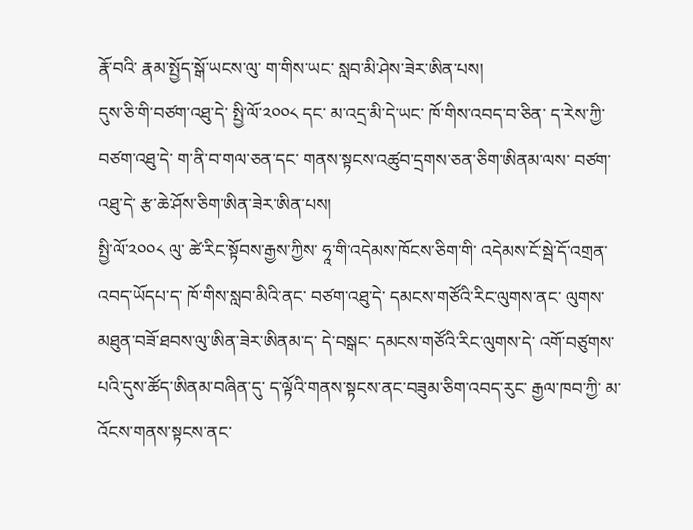རྣོ་བའི་ རྣམ་སྤྱོད་སྒོ་ཡངས་ལུ་ ག་གིས་ཡང་ སླབ་མི་ཤེས་ཟེར་ཨིན་པས།
དུས་ཅི་གི་བཙག་འཐུ་དེ་ སྤྱི་ལོ་༢༠༠༨ དང་ མ་འདྲ་མི་དེ་ཡང་ ཁོ་གིས་འབད་བ་ཅིན་ ད་རེས་ཀྱི་བཙག་འཐུ་དེ་ ག་ནི་བ་གལ་ཅན་དང་ གནས་སྟངས་འཚུབ་དྲགས་ཅན་ཅིག་ཨིནམ་ལས་ བཙག་འཐུ་དེ་ རྩ་ཆེ་ཤོས་ཅིག་ཨིན་ཟེར་ཨིན་པས།
སྤྱི་ལོ་༢༠༠༨ ལུ་ ཚེ་རིང་སྟོབས་རྒྱས་ཀྱིས་ ཧཱ་གི་འདེམས་ཁོངས་ཅིག་གི་ འདེམས་ངོ་སྦེ་དོ་འགྲན་འབད་ཡོདཔ་ད་ ཁོ་གིས་སླབ་མིའི་ནང་ བཙག་འཐུ་དེ་ དམངས་གཙོའི་རིང་ལུགས་ནང་ ལུགས་མཐུན་བཟོ་ཐབས་ལུ་ཨིན་ཟེར་ཨིནམ་ད་ དེ་བསྒང་ དམངས་གཙོའི་རིང་ལུགས་དེ་ འགོ་བཙུགས་པའི་དུས་ཚོད་ཨིནམ་བཞིན་དུ་ ད་ལྟོའི་གནས་སྟངས་ནང་བཟུམ་ཅིག་འབད་རུང་ རྒྱལ་ཁབ་ཀྱི་ མ་འོངས་གནས་སྟངས་ནང་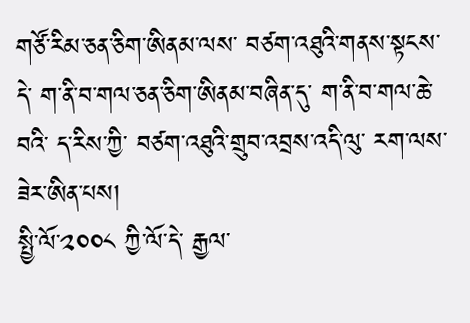གཙོ་རིམ་ཅན་ཅིག་ཨིནམ་ལས་ བཙག་འཐུའི་གནས་སྟངས་དེ་ ག་ནི་བ་གལ་ཅན་ཅིག་ཨིནམ་བཞིན་དུ་ ག་ནི་བ་གལ་ཆེ་བའི་ ད་རིས་ཀྱི་ བཙག་འཐུའི་གྲུབ་འབྲས་འདི་ལུ་ རག་ལས་ཟེར་ཨིན་པས།
སྤྱི་ལོ་༢༠༠༨ ཀྱི་ལོ་དེ་ རྒྱལ་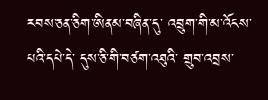རབས་ཅན་ཅིག་ཨིནམ་བཞིན་དུ་ འབྲུག་གི་མ་འོངས་པའི་དཔེ་དེ་ དུས་ཅི་གི་བཙག་འཐུའི་ གྲུབ་འབྲས་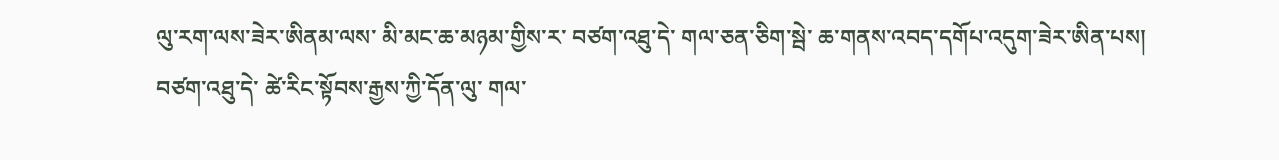ལུ་རག་ལས་ཟེར་ཨིནམ་ལས་ མི་མང་ཆ་མཉམ་གྱིས་ར་ བཙག་འཐུ་དེ་ གལ་ཅན་ཅིག་སྦེ་ ཆ་གནས་འབད་དགོཔ་འདུག་ཟེར་ཨིན་པས།
བཙག་འཐུ་དེ་ ཚེ་རིང་སྟོབས་རྒྱས་ཀྱི་དོན་ལུ་ གལ་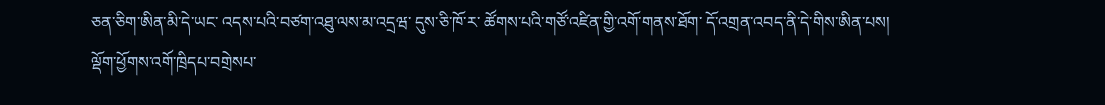ཅན་ཅིག་ཨིན་མི་དེ་ཡང་ འདས་པའི་བཙག་འཐུ་ལས་མ་འདྲཝ་ དུས་ཅི་ཁོ་ར་ ཚོགས་པའི་གཙོ་འཛིན་གྱི་འགོ་གནས་ཐོག་ དོ་འགྲན་འབད་ནི་དེ་གིས་ཨིན་པས།
ལྡོག་ཕྱོགས་འགོ་ཁྲིདཔ་བགྲེསཔ་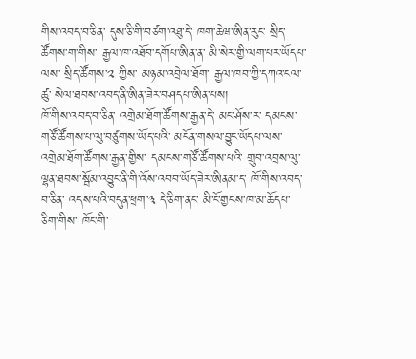གིས་འབད་བ་ཅིན་ དུས་ཅི་གི་བཙག་འཐུ་དེ་ ཁག་ཆེཝ་ཨིན་རུང་ སྲིད་ཚོགས་ག་གིས་ རྒྱལ་ཁ་འཐོབ་དགོཔ་ཨིན་ན་ མི་སེར་གྱི་ལག་པར་ཡོདཔ་ལས་ སྲིད་ཚོགས་༢ ཀྱིས་ མཉམ་འབྲེལ་ཐོག་ རྒྱལ་ཁབ་ཀྱི་དཀའ་ངལ་ཚུ་ སེལ་ཐབས་འབད་ནི་ཨིན་ཟེར་བཤདཔ་ཨིན་པས།
ཁོ་གིས་འབད་བ་ཅིན་ འགྲེམ་ཐོག་ཚོགས་རྒྱན་དེ་ མང་ཤོས་ར་ དམངས་གཙོ་ཚོགས་པ་ལུ་བཙུགས་ཡོད་པའི་ མངོན་གསལ་བྱུང་ཡོདཔ་ལས་ འགྲེམ་ཐོག་ཚོགས་རྒྱན་གྱིས་ དམངས་གཙོ་ཚོགས་པའི་ གྲུབ་འབྲས་ལུ་ ལྷན་ཐབས་སྦོམ་འབྱུང་ནི་གི་འོས་འབབ་ཡོད་ཟེར་ཨིནམ་ད་ ཁོ་གིས་འབད་བ་ཅིན་ འདས་པའི་བདུན་ཕྲག་༣ དེ་ཅིག་ནང་ མི་ངོ་གྱངས་ཁ་མ་ཆོདཔ་ཅིག་གིས་ ཁོང་གི་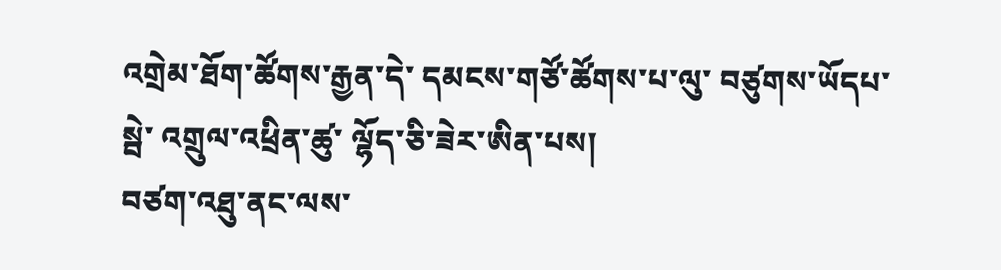འགྲེམ་ཐོག་ཚོགས་རྒྱན་དེ་ དམངས་གཙོ་ཚོགས་པ་ལུ་ བཙུགས་ཡོདཔ་སྦེ་ འགྲུལ་འཕྲིན་ཚུ་ ལྷོད་ཅི་ཟེར་ཨིན་པས།
བཙག་འཐུ་ནང་ལས་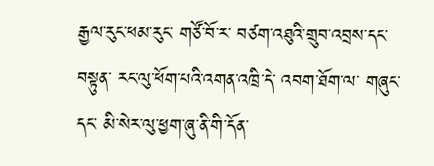རྒྱལ་རུང་ཕམ་རུང་ གཙོ་བོ་ར་ བཙག་འཐུའི་གྲུབ་འབྲས་དང་བསྟུན་ རང་ལུ་ཕོག་པའི་འགན་འཁྲི་དེ་ འབག་ཐོག་ལ་ གཞུང་དང་ མི་སེར་ལུ་ཕྱག་ཞུ་ནི་གི་དོན་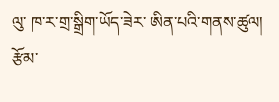ལུ་ ཁ་ར་གྲ་སྒྲིག་ཡོད་ཟེར་ ཨིན་པའི་གནས་ཚུལ།
རྩོམ་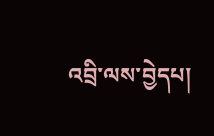འབྲི་ལས་བྱེདཔ།